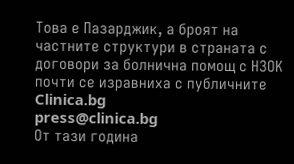Това е Пазарджик, а броят на частните структури в страната с договори за болнична помощ с НЗОК почти се изравниха с публичните
Clinica.bg
press@clinica.bg
От тази година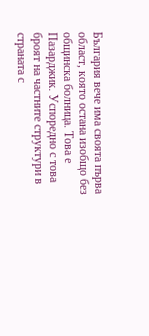България вече има своята първа област, която остана изобщо без общинска болница. Това е Пазарджик. Успоредно с това броят на частните структури в страната с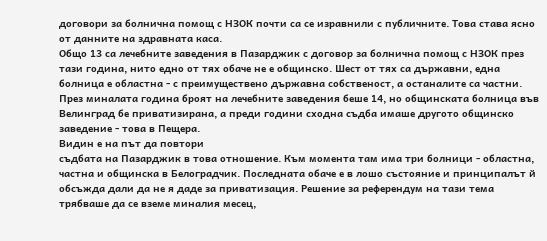договори за болнична помощ с НЗОК почти са се изравнили с публичните. Това става ясно от данните на здравната каса.
Общо 13 са лечебните заведения в Пазарджик с договор за болнична помощ с НЗОК през тази година, нито едно от тях обаче не е общинско. Шест от тях са държавни, една болница е областна - с преимуществено държавна собственост, а останалите са частни. През миналата година броят на лечебните заведения беше 14, но общинската болница във Велинград бе приватизирана, а преди години сходна съдба имаше другото общинско заведение - това в Пещера.
Видин е на път да повтори
съдбата на Пазарджик в това отношение. Към момента там има три болници - областна, частна и общинска в Белоградчик. Последната обаче е в лошо състояние и принципалът й обсъжда дали да не я даде за приватизация. Решение за референдум на тази тема трябваше да се вземе миналия месец,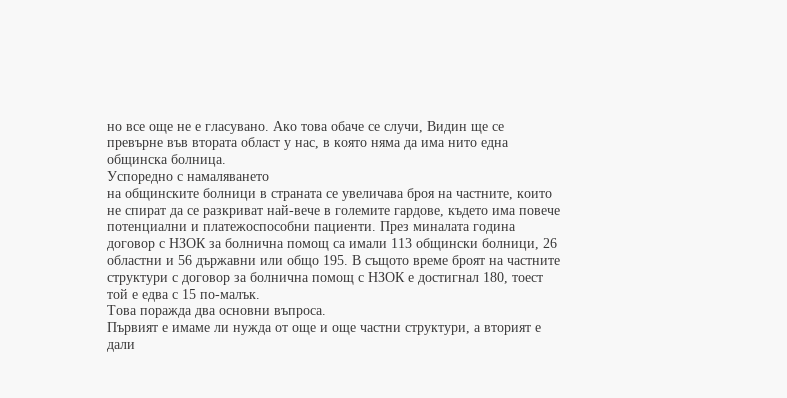но все още не е гласувано. Ако това обаче се случи, Видин ще се превърне във втората област у нас, в която няма да има нито една общинска болница.
Успоредно с намаляването
на общинските болници в страната се увеличава броя на частните, които не спират да се разкриват най-вече в големите гардове, където има повече потенциални и платежоспособни пациенти. През миналата година договор с НЗОК за болнична помощ са имали 113 общински болници, 26 областни и 56 държавни или общо 195. В същото време броят на частните структури с договор за болнична помощ с НЗОК е достигнал 180, тоест той е едва с 15 по-малък.
Това поражда два основни въпроса.
Първият е имаме ли нужда от още и още частни структури, а вторият е дали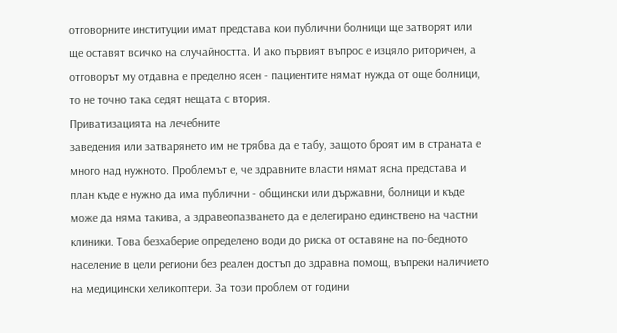отговорните институции имат представа кои публични болници ще затворят или ще оставят всичко на случайността. И ако първият въпрос е изцяло риторичен, а отговорът му отдавна е пределно ясен - пациентите нямат нужда от още болници, то не точно така седят нещата с втория.
Приватизацията на лечебните
заведения или затварянето им не трябва да е табу, защото броят им в страната е много над нужното. Проблемът е, че здравните власти нямат ясна представа и план къде е нужно да има публични - общински или държавни, болници и къде може да няма такива, а здравеопазването да е делегирано единствено на частни клиники. Това безхаберие определено води до риска от оставяне на по-бедното население в цели региони без реален достъп до здравна помощ, въпреки наличието на медицински хеликоптери. За този проблем от години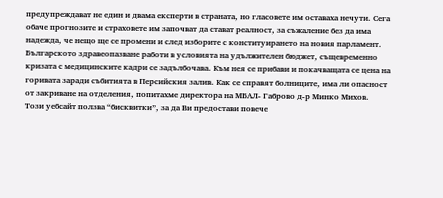предупреждават не един и двама експерти в страната, но гласовете им оставаха нечути. Сега обаче прогнозите и страховете им започват да стават реалност, за съжаление без да има надежда, че нещо ще се промени и след изборите с конституирането на новия парламент.
Българското здравеопазване работи в условията на удължителен бюджет, същевременно кризата с медицинските кадри се задълбочава. Към нея се прибави и покачващата се цена на горивата заради събитията в Персийския залив. Как се справят болниците, има ли опасност от закриване на отделения, попитахме директора на МБАЛ- Габрово д-р Минко Михов.
Този уебсайт ползва “бисквитки”, за да Ви предостави повече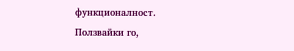функционалност. Ползвайки го,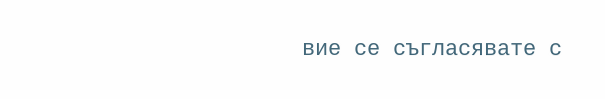вие се съгласявате с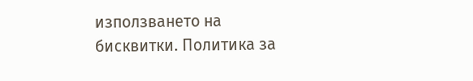използването на бисквитки. Политика за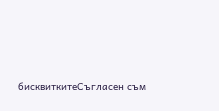бисквиткитеСъгласен съм